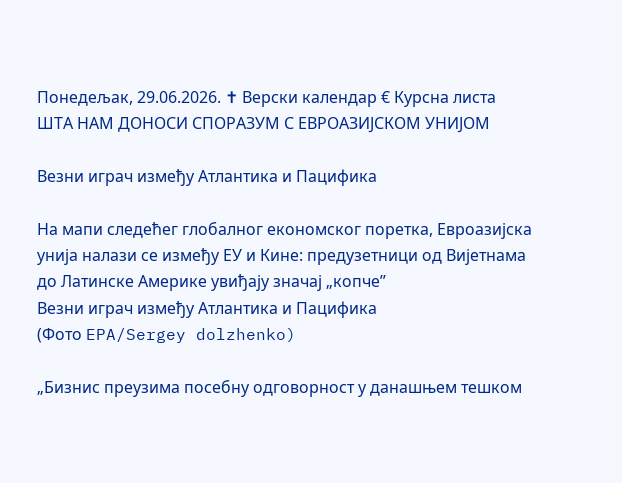Понедељак, 29.06.2026. ✝ Верски календар € Курсна листа
ШТА НАМ ДОНОСИ СПОРАЗУМ С ЕВРОАЗИЈСКОМ УНИЈОМ

Везни играч између Атлантика и Пацифика

На мапи следећег глобалног економског поретка, Евроазијска унија налази се између ЕУ и Кине: предузетници од Вијетнама до Латинске Америке увиђају значај „копче”
Везни играч између Атлантика и Пацифика
(Фото EPA/Sergey dolzhenko)

„Бизнис преузима посебну одговорност у данашњем тешком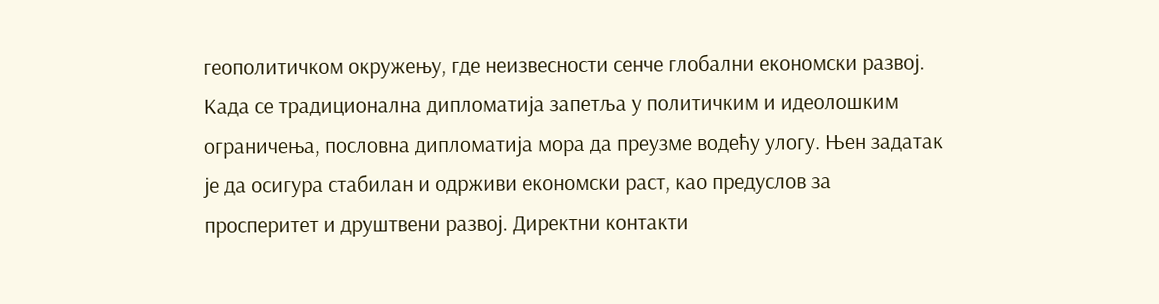геополитичком окружењу, где неизвесности сенче глобални економски развој. Када се традиционална дипломатија запетља у политичким и идеолошким ограничења, пословна дипломатија мора да преузме водећу улогу. Њен задатак је да осигура стабилан и одрживи економски раст, као предуслов за просперитет и друштвени развој. Директни контакти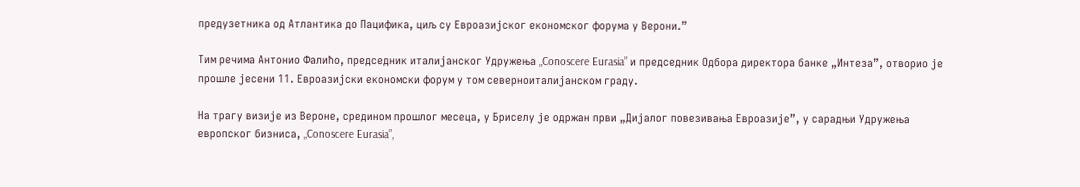предузетника од Атлантика до Пацифика, циљ су Евроазијског економског форума у Верони.”

Тим речима Антонио Фалићо, председник италијанског Удружења „Conoscere Eurasia” и председник Одбора директора банке „Интеза”, отворио је прошле јесени 11. Евроазијски економски форум у том северноиталијанском граду.

На трагу визије из Вероне, средином прошлог месеца, у Бриселу је одржан први „Дијалог повезивања Евроазије”, у сарадњи Удружења европског бизниса, „Conoscere Eurasia”,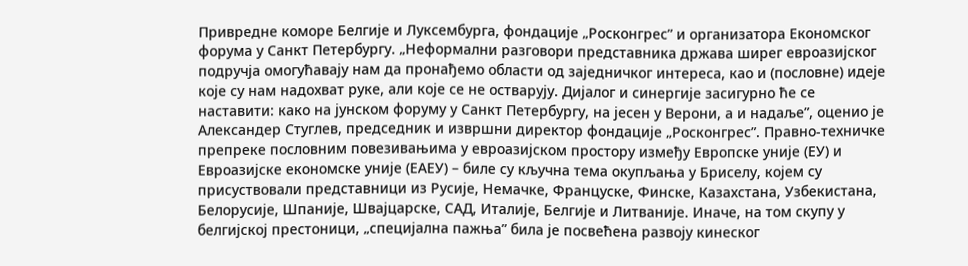Привредне коморе Белгије и Луксембурга, фондације „Росконгрес” и организатора Економског форума у Санкт Петербургу. „Неформални разговори представника држава ширег евроазијског подручја омогућавају нам да пронађемо области од заједничког интереса, као и (пословне) идеје које су нам надохват руке, али које се не остварују. Дијалог и синергије засигурно ће се наставити: како на јунском форуму у Санкт Петербургу, на јесен у Верони, а и надаље”, оценио је Александер Стуглев, председник и извршни директор фондације „Росконгрес”. Правно-техничке препреке пословним повезивањима у евроазијском простору између Европске уније (ЕУ) и Евроазијске економске уније (ЕАЕУ) – биле су кључна тема окупљања у Бриселу, којем су присуствовали представници из Русије, Немачке, Француске, Финске, Казахстана, Узбекистана, Белорусије, Шпаније, Швајцарске, САД, Италије, Белгије и Литваније. Иначе, на том скупу у белгијској престоници, „специјална пажња” била је посвећена развоју кинеског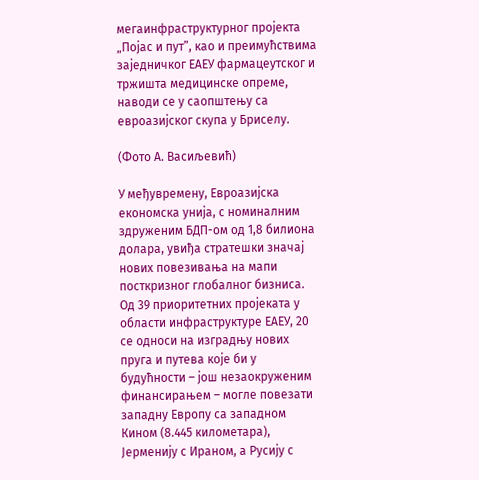мегаинфраструктурног пројекта „Појас и пут”, као и преимућствима  заједничког ЕАЕУ фармацеутског и тржишта медицинске опреме, наводи се у саопштењу са евроазијског скупа у Бриселу.

(Фото А. Васиљевић)

У међувремену, Евроазијска економска унија, с номиналним здруженим БДП-ом од 1,8 билиона долара, увиђа стратешки значај нових повезивања на мапи посткризног глобалног бизниса. Од 39 приоритетних пројеката у области инфраструктуре ЕАЕУ, 20 се односи на изградњу нових пруга и путева које би у будућности – још незаокруженим финансирањем – могле повезати западну Европу са западном Кином (8.445 километара), Јерменију с Ираном, а Русију с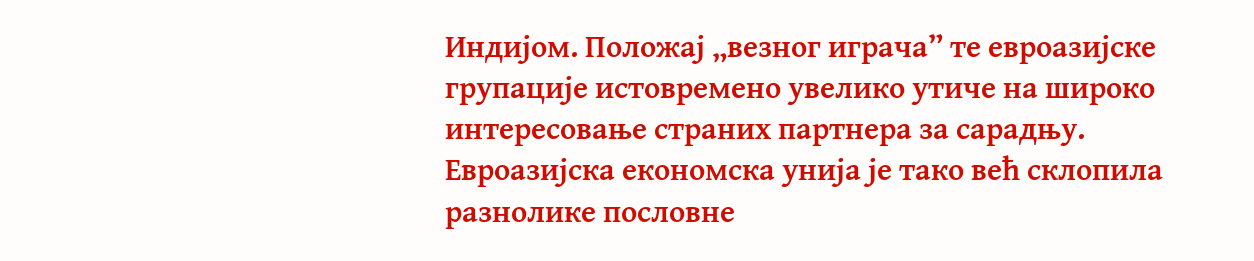Индијом. Положај „везног играча” те евроазијске групације истовремено увелико утиче на широко интересовање страних партнера за сарадњу. Евроазијска економска унија је тако већ склопила разнолике пословне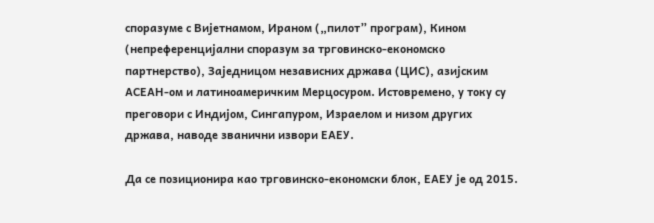споразуме с Вијетнамом, Ираном („пилот” програм), Кином (непреференцијални споразум за трговинско-економско партнерство), Заједницом независних држава (ЦИС), азијским АСЕАН-ом и латиноамеричким Мерцосуром. Истовремено, у току су преговори с Индијом, Сингапуром, Израелом и низом других држава, наводе званични извори ЕАЕУ.

Да се позиционира као трговинско-економски блок, ЕАЕУ је од 2015.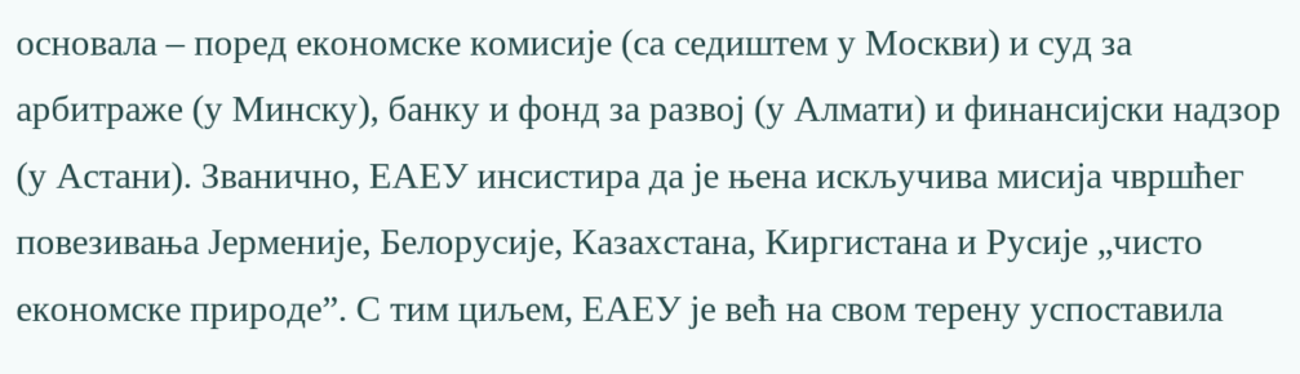основала – поред економске комисије (са седиштем у Москви) и суд за арбитраже (у Минску), банку и фонд за развој (у Алмати) и финансијски надзор (у Астани). Званично, ЕАЕУ инсистира да је њена искључива мисија чвршћег повезивања Јерменије, Белорусије, Казахстана, Киргистана и Русије „чисто економске природе”. С тим циљем, ЕАЕУ је већ на свом терену успоставила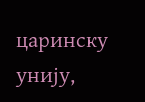царинску унију,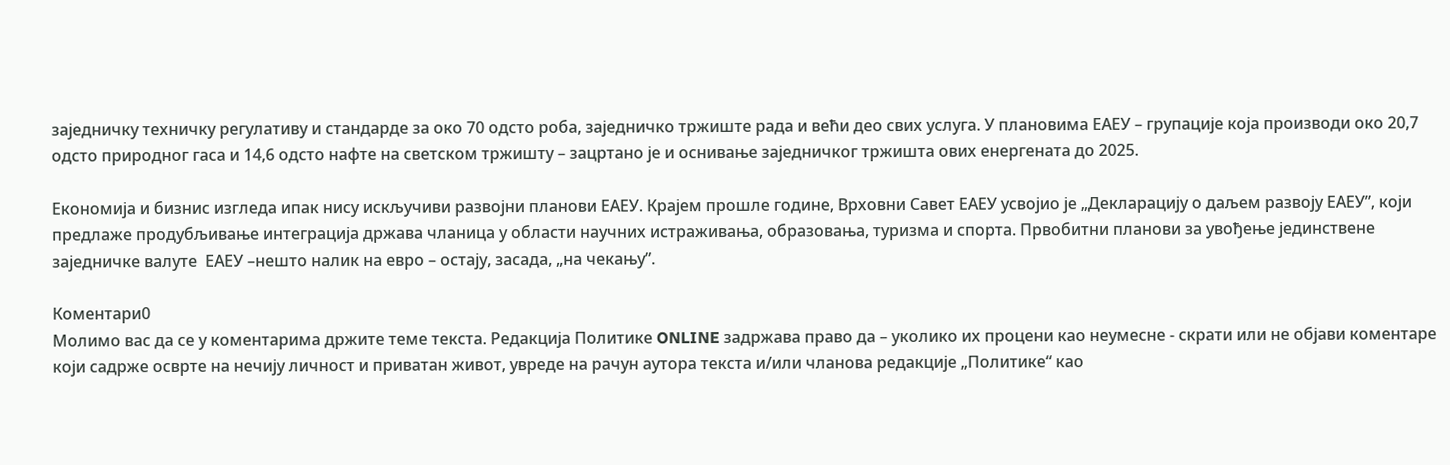заједничку техничку регулативу и стандарде за око 70 одсто роба, заједничко тржиште рада и већи део свих услуга. У плановима ЕАЕУ – групације која производи око 20,7 одсто природног гаса и 14,6 одсто нафте на светском тржишту – зацртано је и оснивање заједничког тржишта ових енергената до 2025.

Економија и бизнис изгледа ипак нису искључиви развојни планови ЕАЕУ. Крајем прошле године, Врховни Савет ЕАЕУ усвојио је „Декларацију о даљем развоју ЕАЕУ”, који предлаже продубљивање интеграција држава чланица у области научних истраживања, образовања, туризма и спорта. Првобитни планови за увођење јединствене заједничке валуте  ЕАЕУ –нешто налик на евро – остају, засада, „на чекању”.

Коментари0
Молимо вас да се у коментарима држите теме текста. Редакција Политике ONLINE задржава право да – уколико их процени као неумесне - скрати или не објави коментаре који садрже осврте на нечију личност и приватан живот, увреде на рачун аутора текста и/или чланова редакције „Политике“ као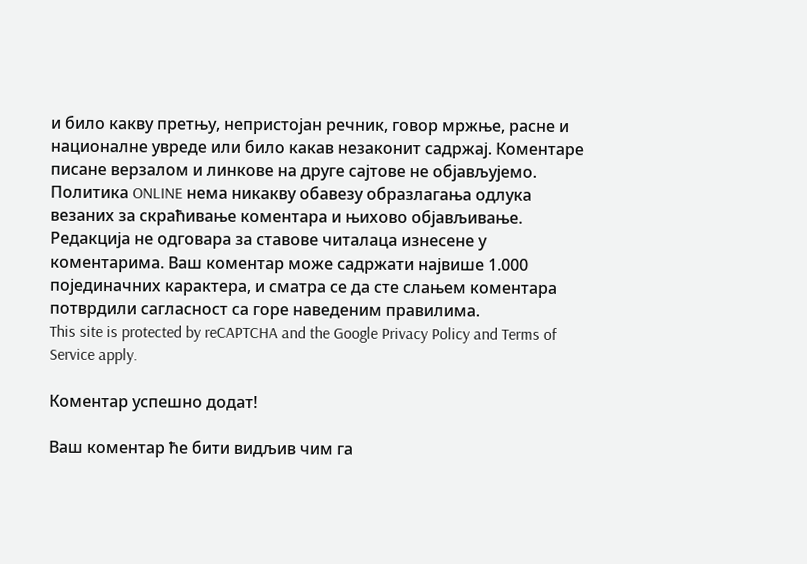и било какву претњу, непристојан речник, говор мржње, расне и националне увреде или било какав незаконит садржај. Коментаре писане верзалом и линкове на друге сајтове не објављујемо. Политика ONLINE нема никакву обавезу образлагања одлука везаних за скраћивање коментара и њихово објављивање. Редакција не одговара за ставове читалаца изнесене у коментарима. Ваш коментар може садржати највише 1.000 појединачних карактера, и сматра се да сте слањем коментара потврдили сагласност са горе наведеним правилима.
This site is protected by reCAPTCHA and the Google Privacy Policy and Terms of Service apply.

Комeнтар успeшно додат!

Ваш комeнтар ћe бити видљив чим га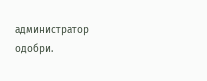администратор одобри.